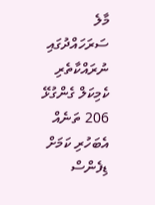މާލެ ސަރަހައްދުގައި ނުރައްކާތެރި ކެމިކަލް ގެންގުޅޭ 206 ތަނެއް އެބަހުރި ކަމަށް ޑިފެންސް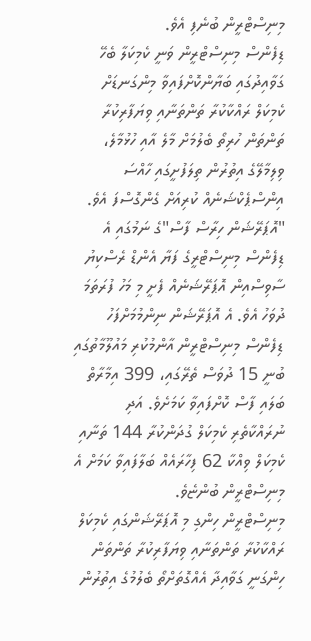މިނިސްޓްރީން ބުނެފި އެވެ.
ޑިފެންސް މިނިސްޓްރީން ވަނީ ކެމިކަލާ ބެހޭ ގަވާއިދުގައި ބަޔާންކޮށްފައިވާ މިންގަނޑަށް ކެމިކަލް ރައްކާކުރާ ތަންތަނާއި ވިޔަފާރިކުރާ ތަންތަން ހުރިތޯ ބެލުމަށް މާލެ އާއި ހުޅުމާލެ، ވިލިމާލޭގެ އިތުރުން ތިލަފުށީގައި ހާއްސަ އިންސްޕެކްޝަނެއް ކުރިއަށް ގެންގޮސްފަ އެވެ.
"އޮޕަރޭޝަން ހިރާސް ފާސް"ގެ ނަމުގައި އެ ޑިފެންސް މިނިސްޓްރީގެ ފަޔާ އެންޑް ރެސްކިޔު ސާވިސްއިން އޮޕަރޭޝަނެއް ފެށީ މި މަހު ފުރަތަމަ ދުވަހު އެވެ. އެ އޮޕަރޭޝަން ނިންމުމަށްފަހު ޑިފެންސް މިނިސްޓްރީން އާންމުކުރި މައުލޫމާތުގައި ބުނީ 15 ދުވަސް ތެރޭގައި، 399 އިމާރާތް ބަލައި ފާސް ކޮށްފައިވާ ކަމަށެވެ. އަދި ނުރައްކާތެރި ކެމިކަލް ގުދަންކުރާ 144 ތަނާއި ކެމިކަލް ވިއްކާ 62 ފިހާރައެއް ބަލާފައިވާ ކަމަށް އެ މިނިސްޓްރީން ބުންޏެވެ.
މިނިސްޓްރީން ހިންގި މި އޮޕަރޭޝަންގައި ކެމިކަލް ރައްކާކުރާ ތަންތަނާއި ވިޔަފާރިކުރާ ތަންތަން ހިންގަނީ ގަވާއިދާ އެއްގޮތަށްތޯ ބެލުމުގެ އިތުރުން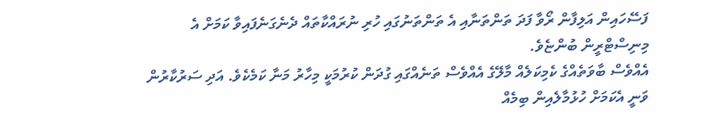ފަސޭހައިން އަލިފާން ރޯވާ ފަދަ ތަންތަނާއި އެ ތަންތަނުގައި ހުރި ނުރައްކާތައް ދެނެގަނެފައިވާ ކަމަށް އެ މިނިސްޓްރީން ބުންޏެވެ.
އެއްވެސް ބާވަތެއްގެ ކެމިކަލެއް މާލޭގެ އެއްވެސް ތަނެއްގައި ގުދަން ކުރުމަކީ މިހާރު މަނާ ކަމެކެވެ. އަދި ސަރުކާރުން ވަނީ އެކަމަށް ހުޅުމާލެއިން ބިމެއް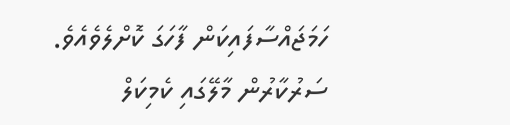ހަމަޖައްސާފައިކަން ފާހަގަ ކޮށްލެވެއެވެ.
ސަރުކާރުން މާލޭގައި ކެމިކަލް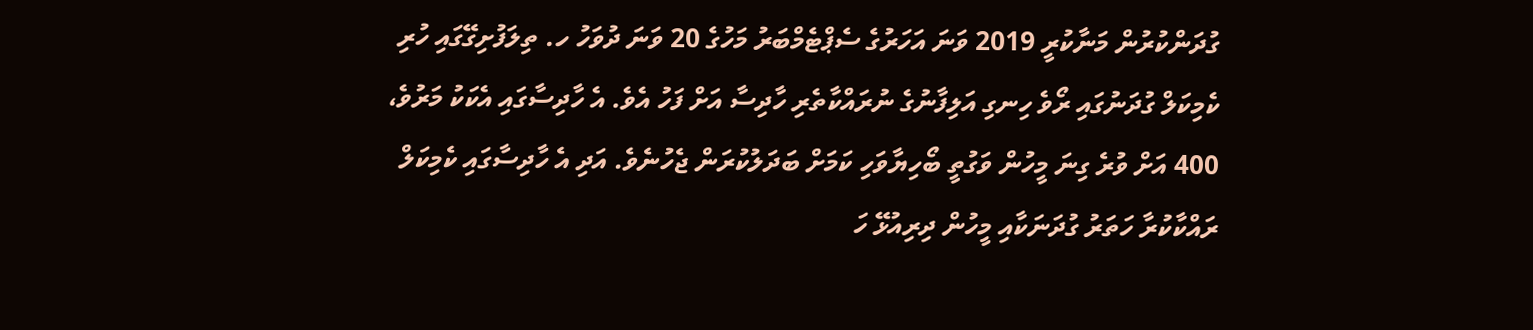ގުދަންކުރުން މަނާކުރީ 2019 ވަނަ އަހަރުގެ ސެޕްޓެމްބަރު މަހުގެ 20 ވަނަ ދުވަހު ހ. ތިލަފުށިގޭގައި ހުރި ކެމިކަލް ގުދަނުގައި ރޯވެ ހިނގި އަލިފާނުގެ ނުރައްކާތެރި ހާދިސާ އަށް ފަހު އެވެ. އެ ހާދިސާގައި އެކަކު މަރުވެ، 400 އަށް ވުރެ ގިނަ މީހުން ވަގުތީ ބޯހިޔާވަހި ކަމަށް ބަދަލުކުރަން ޖެހުނެވެ. އަދި އެ ހާދިސާގައި ކެމިކަލް ރައްކާކުރާ ހަތަރު ގުދަނަކާއި މީހުން ދިރިއުޅޭ ހަ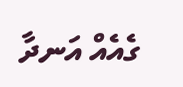ގެއެއް އަނދާ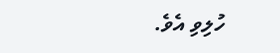ހުލިވި އެވެ.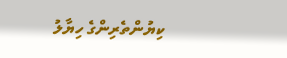ކިޔުންތެރިންގެ ހިޔާލު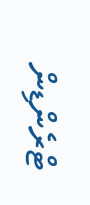ޓްރެންޑިން